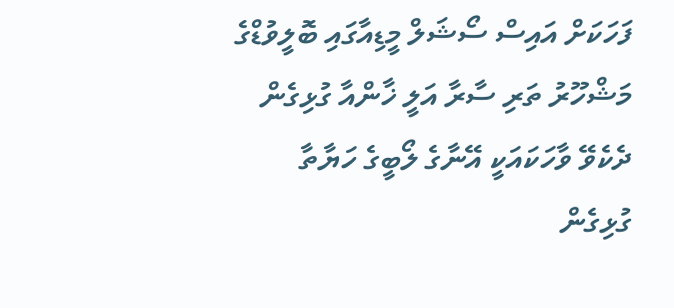ފަހަކަށް އައިސް ސޯޝަލް މީޑިއާގައި ބޮލީވުޑްގެ މަޝްހޫރު ތަރި ސާރާ އަލީ ޚާންއާ ގުޅިގެން ދެކެވޭ ވާހަކައަކީ އޭނާގެ ލޯބީގެ ހަޔާތާ ގުޅިގެން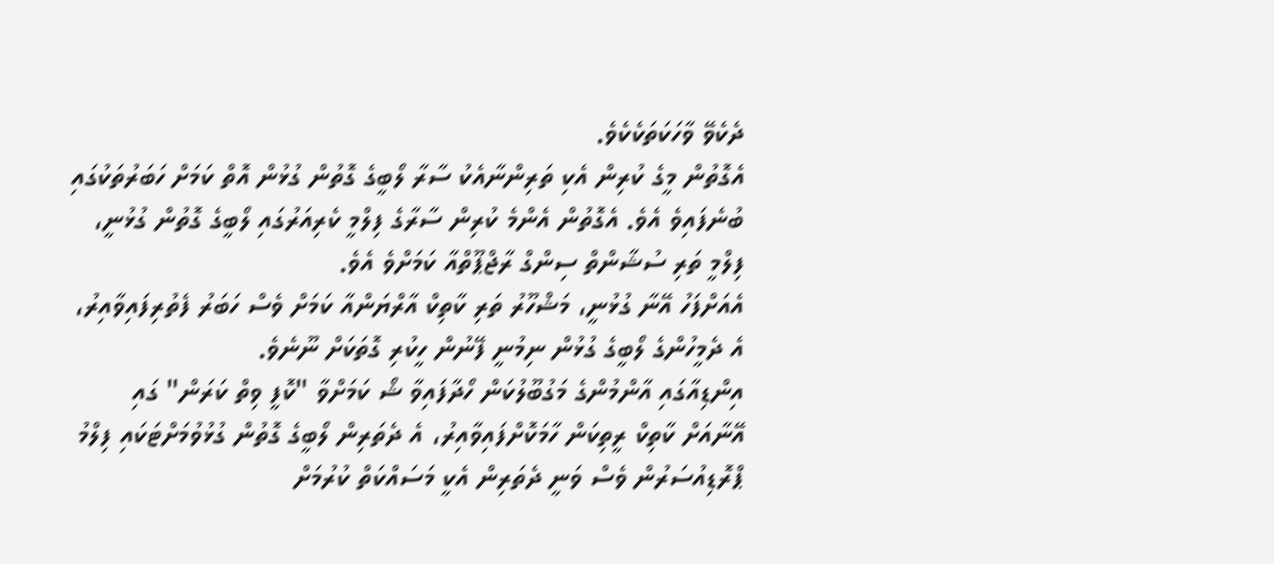ދެކެވޭ ވާހަކަތަކެކެވެ.
އެގޮތުން މީގެ ކުރިން އެކި ތަރިންނާއެކު ސާރާ ލޯބީގެ ގޮތުން ގުޅުން އޮތް ކަމަށް ހަބަރުތަކުގައި ބުނެފައިވެ އެވެ. އެގޮތުން އެންމެ ކުރިން ސާރާގެ ފިލްމީ ކެރިއަރުގައި ލޯބީގެ ގޮތުން ގުޅުނީ، ފިލްމީ ތަރި ސުޝާންތް ސިންގް ރާޖްޕޫތްއާ ކަމަށްވެ އެވެ.
އެއަށްފަހު އޭނާ ގުޅުނީ، މަޝްހޫރު ތަރި ކާތިކް އާރްޔަންއާ ކަމަށް ވެސް ހަބަރު ފެތުރިފައިވާއިރު، އެ ދެމީހުންގެ ލޯބީގެ ގުޅުން ނިމުނީ ފޭނުން ހީކުރި ގޮތަކަށް ނޫނެވެ.
އިންޑިއާގައި އާންމުންގެ މަގުބޫލުކަން ހޯދާފައިވާ ޝޯ ކަމަށްވާ "ކޮފީ ވިތް ކަރަން" ގައި އޭނާއަށް ކާތިކް ރީތިކަން ހާމަކޮށްފައިވާއިރު، އެ ދެތަރިން ލޯބީގެ ގޮތުން ގުޅުވުމަށްޓަކައި ފިލްމު ޕްރޮޑިއުސަރުން ވެސް ވަނީ ދެތަރިން އެކީ މަސައްކަތް ކުރުމަށް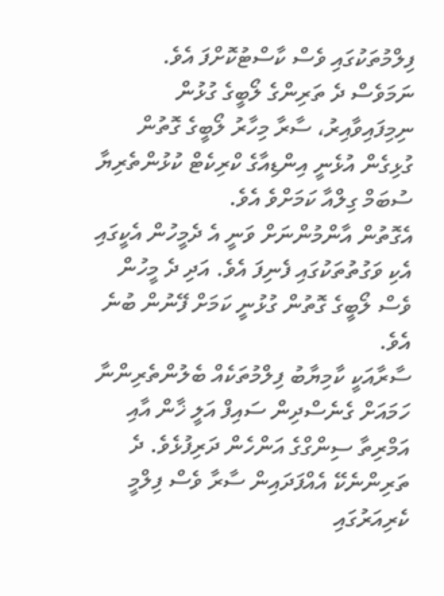ފިލްމުތަކުގައި ވެސް ކާސްޓުކޮށްފަ އެވެ.
ނަމަވެސް ދެ ތަރިންގެ ލޯބީގެ ގުޅުން ނިމިފައިވާއިރު، ސާރާ މިހާރު ލޯބީގެ ގޮތުން ގުޅިގެން އުޅެނީ އިންޑިއާގެ ކްރިކެޓް ކުޅުންތެރިޔާ ސުބަމް ގިލްއާ ކަމަށްވެ އެވެ.
އެގޮތުން އާންމުންނަށް ވަނީ އެ ދެމީހުން އެކީގައި އެކި ވަގުތުތަކުގައި ފެނިފަ އެވެ. އަދި ދެ މީހުން ވެސް ލޯބީގެ ގޮތުން ގުޅުނީ ކަމަށް ފޭނުން ބުނެ އެވެ.
ސާރާއަކީ ކާމިޔާބު ފިލްމުތަކެއް ބެލުންތެރިންނާ ހަމައަށް ގެނެސްދިން ސައިފް އަލީ ޚާން އާއި އަމްރިތާ ސިންގްގެ އަންހެން ދަރިފުޅެވެ. ދެ ތަރިންނެކޭ އެއްފަދައިން ސާރާ ވެސް ފިލްމީ ކެރިއަރުގައި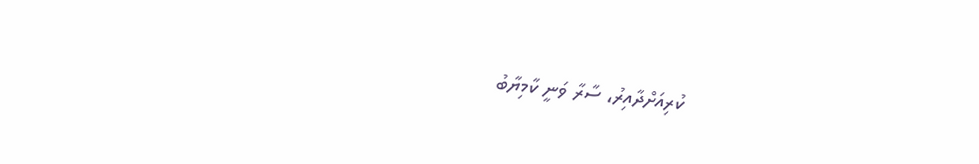ކުރިއަށްދާއިރު، ސާރާ ވަނީ ކާމިޔާބު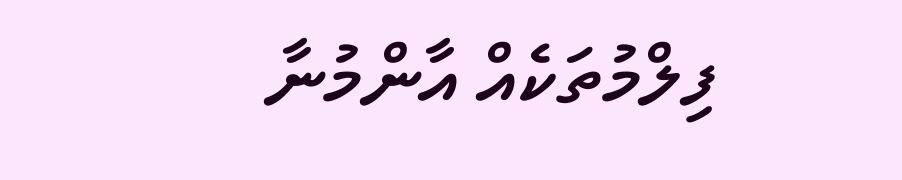ފިލްމުތަކެއް އާންމުނާ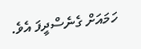ހަމައަށް ގެނެސްދީފަ އެވެ.